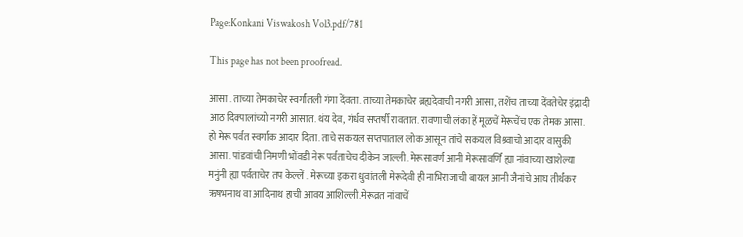Page:Konkani Viswakosh Vol3.pdf/781

This page has not been proofread.

आसा . ताच्या तेमकाचेर स्वर्गांतली गंगा देंवता. ताच्या तेमकाचेर ब्रह्यदेवाची नगरी आसा, तशेंच ताच्या देंवतेचेर इंद्रादी आठ दिक्पालांच्यो नगरी आसात. थंय देव, गंर्धव सप्तर्षी रावतात. रावणाची लंका हें मूळचें मेरूचेंच एक तेमक आसा. हो मेरू पर्वत स्वर्गाक आदार दिता. ताचे सकयल सप्तपाताल लोक आसून तांचे सकयल विश्र्वाचो आदार वासुकी आसा. पांडवांची निमणी भोंवडी नेरू पर्वताचेच दीकेन जाल्ली. मेरूसावर्ण आनी मेरूसावर्णि ह्या नांवाच्या खाशेल्या मनुंनी ह्या पर्वताचेर तप केल्लें . मेरूच्या इकरा धुवांतली मेरूदेवी ही नाभिराजाची बायल आनी जैनांचे आघ तीर्थंकर ऋषभनाथ वा आदिनाथ हाची आवय आशिल्ली.मेरूव्रत नांवाचें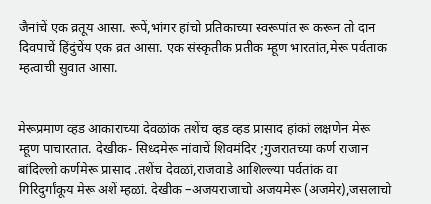जैनांचें एक व्रतूय आसा. रूपें,भांगर हांचो प्रतिकाच्या स्वरूपांत रू करून तो दान दिवपाचें हिंदुंचेंय एक व्रत आसा. एक संस्कृतीक प्रतीक म्हूण भारतांत,मेरू पर्वताक म्हत्वाची सुवात आसा.


मेरूप्रमाण व्हड आकाराच्या देवळांक तशेंच व्हड व्हड प्रासाद हांकां लक्षणेन मेरू म्हूण पाचारतात. देखीक- सिध्दमेरू नांवाचें शिवमंदिर ;गुजरातच्या कर्ण राजान बांदिल्लो कर्णमेरू प्रासाद .तशेंच देवळां,राजवाडे आशिल्ल्या पर्वतांक वा गिरिदुर्गांकूय मेरू अशें म्हळां. देखीक –अजयराजाचो अजयमेरू (अजमेर),जसलाचो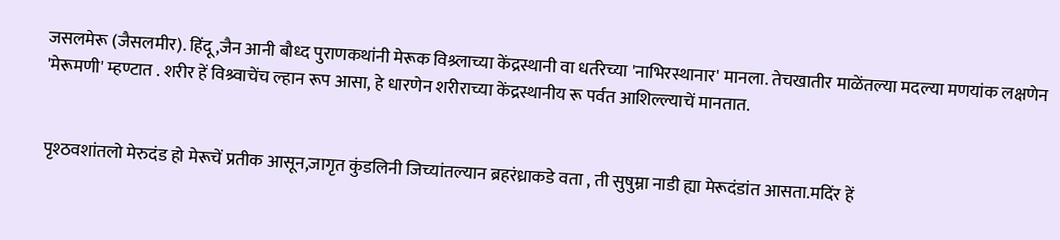जसलमेरू (जैसलमीर). हिंदू ,जैन आनी बौध्द पुराणकथांनी मेरूक विश्र्लाच्या केंद्रस्थानी वा धर्तरेच्या 'नाभिरस्थानार' मानला. तेचखातीर माळेंतल्या मदल्या मणयांक लक्षणेन 'मेरूमणी' म्हण्टात . शरीर हें विश्र्वाचेंच ल्हान रूप आसा, हे धारणेन शरीराच्या केंद्रस्थानीय रू पर्वत आशिल्ल्याचें मानतात.


पृश्ठवशांतलो मेरुदंड हो मेरूचें प्रतीक आसून,जागृत कुंडलिनी जिच्यांतल्यान ब्रहरंध्राकडे वता , ती सुषुम्ना नाडी ह्या मेरूदंडांत आसता.मदिंर हें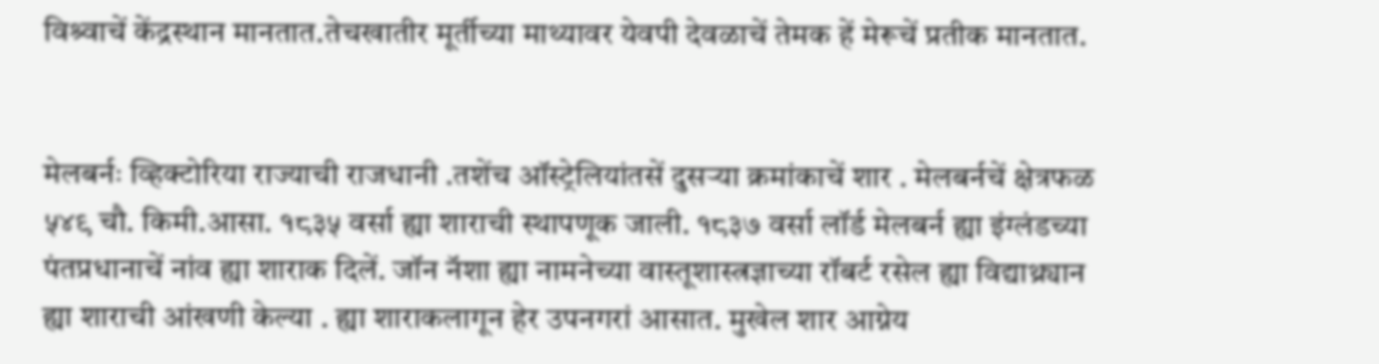विश्र्वाचें केंद्रस्थान मानतात.तेचखातीर मूर्तीच्या माथ्यावर येवपी देवळाचें तेमक हें मेरूचें प्रतीक मानतात.


मेलबर्नः व्हिक्टोरिया राज्याची राजधानी .तशेंच ऑस्ट्रेलियांतसें दुसऱ्या क्रमांकाचें शार . मेलबर्नचें क्षेत्रफळ ५४९ चौ. किमी.आसा. १८३५ वर्सा ह्या शाराची स्थापणूक जाली. १८३७ वर्सा लॉर्ड मेलबर्न ह्या इंग्लंडच्या पंतप्रधानाचें नांव ह्या शाराक दिलें. जॉन नॅशा ह्या नामनेच्या वास्तूशास्त्रज्ञाच्या रॉबर्ट रसेल ह्या विद्याथ्र्यान ह्या शाराची आंखणी केल्या . ह्या शाराकलागून हेर उपनगरां आसात. मुखेल शार आग्नेय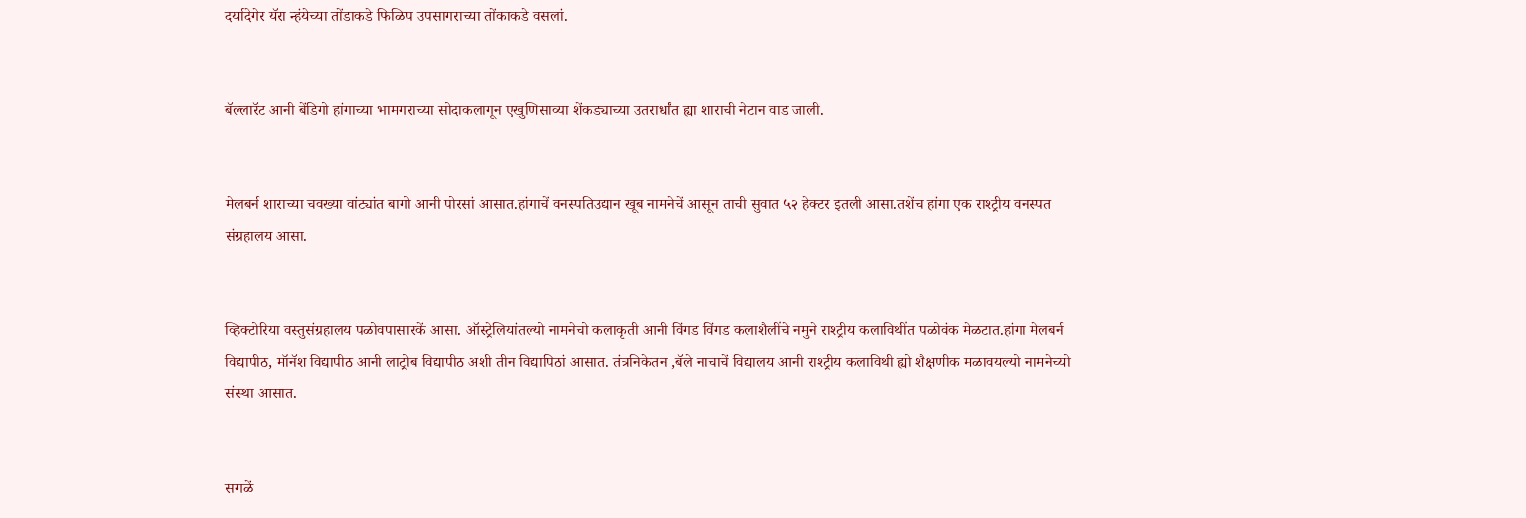दर्यादेगेर यॅरा न्हंयेच्या तोंडाकडे फिळिप उपसागराच्या तोंकाकडे वसलां.


बॅल्लारॅट आनी बेंडिगो हांगाच्या भामगराच्या सोदाकलागून एखुणिसाव्या शेंकड्याच्या उतरार्धांत ह्या शाराची नेटान वाड जाली.


मेलबर्न शाराच्या चवख्या वांट्यांत बागो आनी पोरसां आसात.हांगाचें वनस्पतिउद्यान खूब नामनेचें आसून ताची सुवात ५२ हेक्टर इतली आसा.तशेंच हांगा एक राश्ट्रीय वनस्पत संग्रहालय आसा.


व्हिक्टोरिया वस्तुसंग्रहालय पळोवपासारकें आसा. ऑस्ट्रेलियांतल्यो नामनेचो कलाकृती आनी विंगड विंगड कलाशैलींचे नमुने राश्ट्रीय कलाविथींत पळोवंक मेळटात.हांगा मेलबर्न विद्यापीठ, मॉनॅश विद्यापीठ आनी लाट्रोब विद्यापीठ अशी तीन विद्यापिठां आसात. तंत्रनिकेतन ,बॅले नाचाचें विद्यालय आनी राश्ट्रीय कलाविथी ह्यो शैक्षणीक मळावयल्यो नामनेच्यो संस्था आसात.


सगळें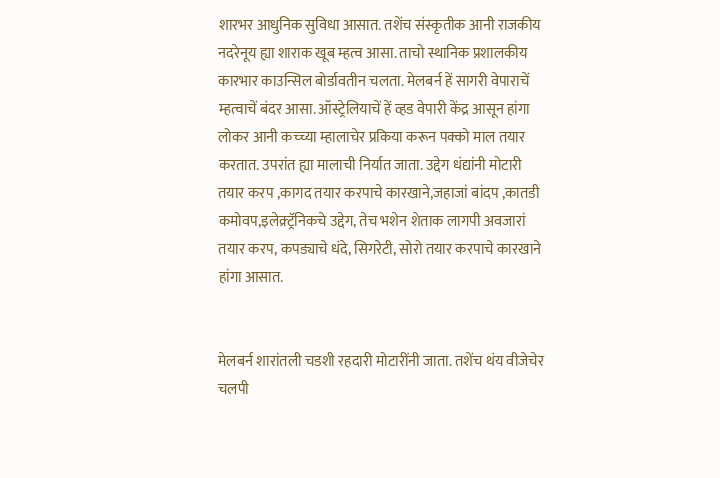शारभर आधुनिक सुविधा आसात. तशेंच संस्कृतीक आनी राजकीय नदरेनूय ह्या शाराक खूब म्हत्व आसा. ताचो स्थानिक प्रशालकीय कारभार काउन्सिल बोर्डावतीन चलता. मेलबर्न हें सागरी वेपाराचें म्हत्वाचें बंदर आसा. ऑस्ट्रेलियाचें हें व्हड वेपारी केंद्र आसून हांगा लोकर आनी कच्च्या म्हालाचेर प्रकिया करून पक्को माल तयार करतात. उपरांत ह्या मालाची निर्यात जाता. उद्देग धंद्यांनी मोटारी तयार करप ,कागद तयार करपाचे कारखाने,जहाजां बांदप ,कातडी कमोवप,इलेक्र्ट्रॅनिकचे उद्देग, तेच भशेन शेताक लागपी अवजारां तयार करप, कपड्याचे धंदे, सिगरेटी, सोरो तयार करपाचे कारखाने हांगा आसात.


मेलबर्न शारांतली चडशी रहदारी मोटारींनी जाता. तशेंच थंय वीजेचेर चलपी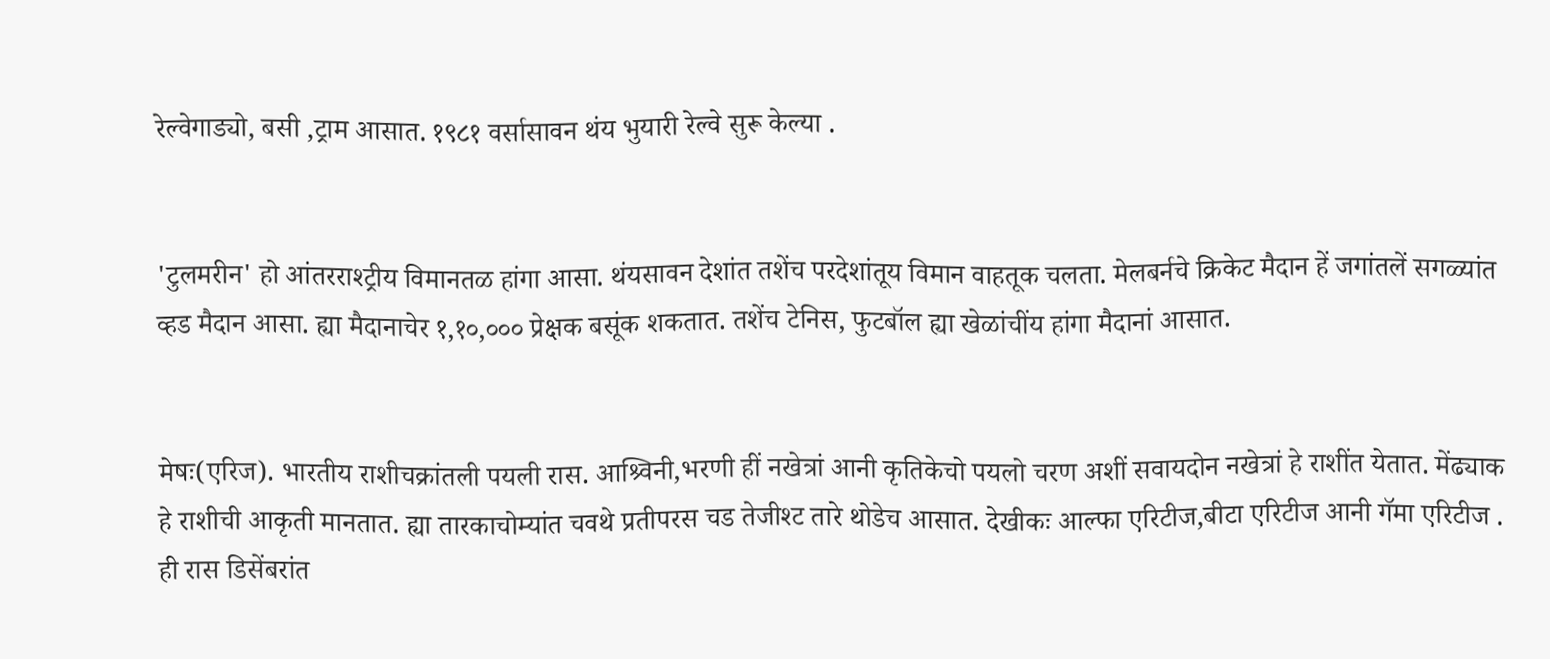रेल्वेगाड्यो, बसी ,ट्राम आसात. १९८१ वर्सासावन थंय भुयारी रेल्वे सुरू केल्या .


'टुलमरीन' हो आंतरराश्ट्रीय विमानतळ हांगा आसा. थंयसावन देशांत तशेंच परदेशांतूय विमान वाहतूक चलता. मेलबर्नचे क्रिकेट मैदान हें जगांतलें सगळ्यांत व्हड मैदान आसा. ह्या मैदानाचेर १,१०,००० प्रेक्षक बसूंक शकतात. तशेंच टेनिस, फुटबॉल ह्या खेळांचींय हांगा मैदानां आसात.


मेषः(एरिज). भारतीय राशीचक्रांतली पयली रास. आश्र्विनी,भरणी हीं नखेत्रां आनी कृतिकेचो पयलो चरण अशीं सवायदोन नखेत्रां हे राशींत येतात. मेंढ्याक हे राशीची आकृती मानतात. ह्या तारकाचोम्यांत चवथे प्रतीपरस चड तेजीश्ट तारे थोडेच आसात. देखीकः आल्फा एरिटीज,बीटा एरिटीज आनी गॅमा एरिटीज . ही रास डिसेंबरांत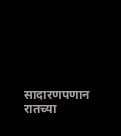सादारणपणान रातच्या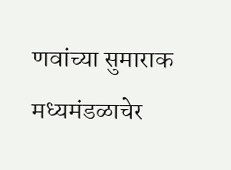णवांच्या सुमाराक मध्यमंडळाचेर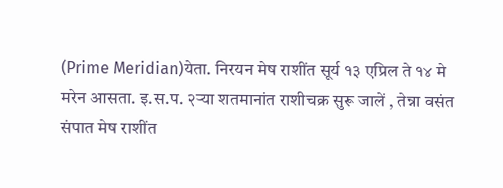(Prime Meridian)येता. निरयन मेष राशींत सूर्य १३ एप्रिल ते १४ मे मरेन आसता. इ.स.प. २ऱ्या शतमानांत राशीचक्र सुरू जालें , तेन्ना वसंत संपात मेष राशींत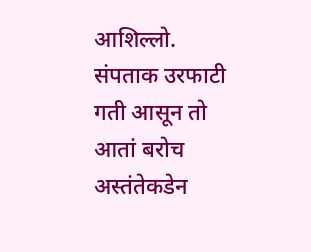आशिल्लो. संपताक उरफाटी गती आसून तो आतां बरोच अस्तंतेकडेन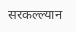सरकल्ल्यान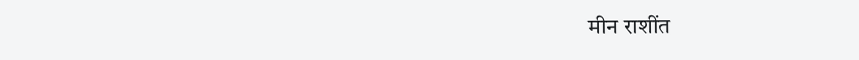मीन राशींत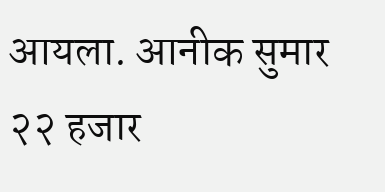आयला. आनीक सुमार २२ हजार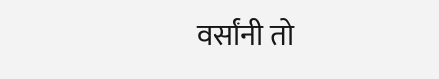वर्सांनी तो